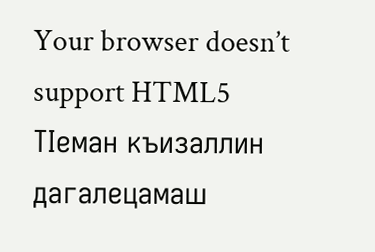Your browser doesn’t support HTML5
ТIеман къизаллин дагалецамаш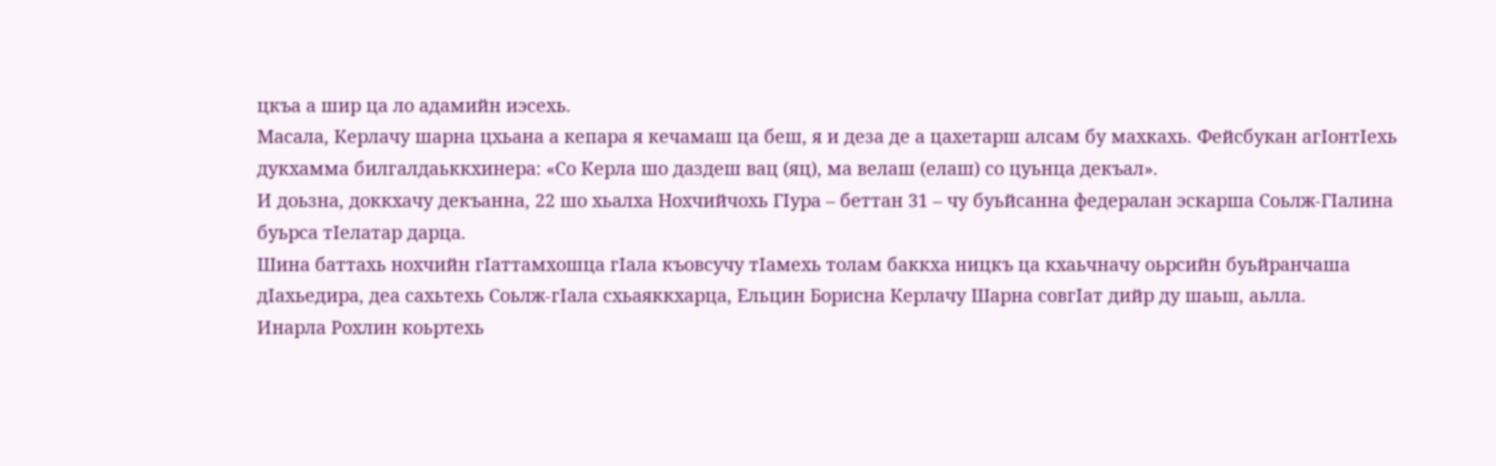цкъа а шир ца ло адамийн иэсехь.
Масала, Керлачу шарна цхьана а кепара я кечамаш ца беш, я и деза де а цахетарш алсам бу махкахь. Фейсбукан агIонтIехь дукхамма билгалдаьккхинера: «Со Керла шо даздеш вац (яц), ма велаш (елаш) со цуьнца декъал».
И доьзна, доккхачу декъанна, 22 шо хьалха Нохчийчохь ГIура – беттан 31 – чу буьйсанна федералан эскарша Соьлж-ГIалина буьрса тIелатар дарца.
Шина баттахь нохчийн гIаттамхошца гIала къовсучу тIамехь толам баккха ницкъ ца кхаьчначу оьрсийн буьйранчаша дIахьедира, деа сахьтехь Соьлж-гIала схьаяккхарца, Ельцин Борисна Керлачу Шарна совгIат дийр ду шаьш, аьлла.
Инарла Рохлин коьртехь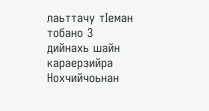лаьттачу тIеман тобано 3 дийнахь шайн караерзийра Нохчийчоьнан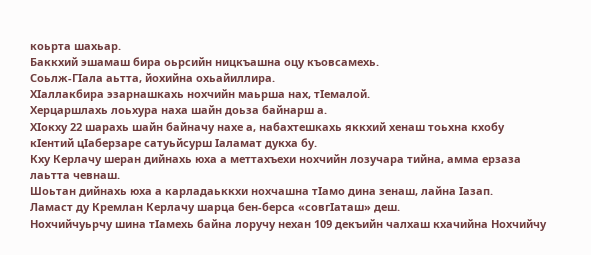коьрта шахьар.
Баккхий эшамаш бира оьрсийн ницкъашна оцу къовсамехь.
Соьлж-ГIала аьтта, йохийна охьайиллира.
ХIаллакбира эзарнашкахь нохчийн маьрша нах, тIемалой.
Херцаршлахь лоьхура наха шайн доьза байнарш а.
ХIокху 22 шарахь шайн байначу нахе а, набахтешкахь яккхий хенаш тоьхна кхобу кIентий цIаберзаре сатуьйсурш Iаламат дукха бу.
Кху Керлачу шеран дийнахь юха а меттахъехи нохчийн лозучара тийна, амма ерзаза лаьтта чевнаш.
Шоьтан дийнахь юха а карладаьккхи нохчашна тIамо дина зенаш, лайна Iазап.
Ламаст ду Кремлан Керлачу шарца бен-берса «совгIаташ» деш.
Нохчийчуьрчу шина тIамехь байна лоручу нехан 109 декъийн чалхаш кхачийна Нохчийчу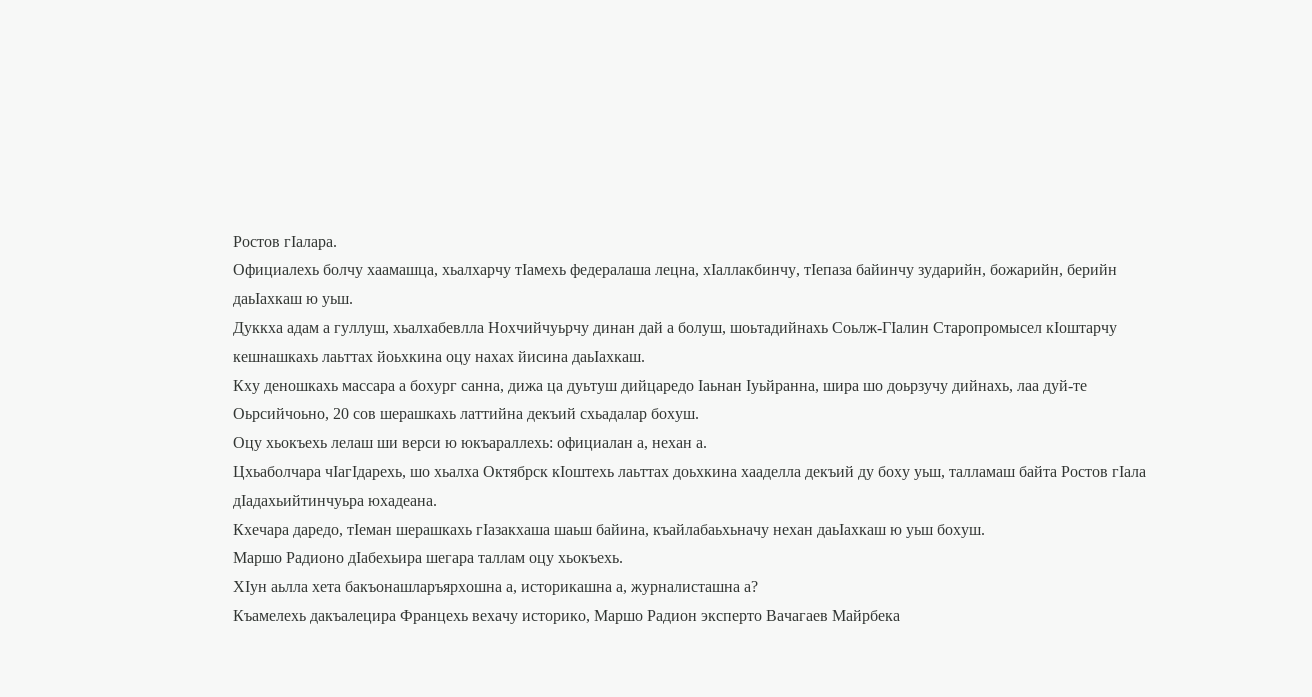Ростов гIалара.
Официалехь болчу хаамашца, хьалхарчу тIамехь федералаша лецна, хIаллакбинчу, тIепаза байинчу зударийн, божарийн, берийн даьIахкаш ю уьш.
Дуккха адам а гуллуш, хьалхабевлла Нохчийчуьрчу динан дай а болуш, шоьтадийнахь Соьлж-ГIалин Старопромысел кIоштарчу кешнашкахь лаьттах йоьхкина оцу нахах йисина даьIахкаш.
Кху деношкахь массара а бохург санна, дижа ца дуьтуш дийцаредо Iаьнан Iуьйранна, шира шо доьрзучу дийнахь, лаа дуй-те Оьрсийчоьно, 20 сов шерашкахь латтийна декъий схьадалар бохуш.
Оцу хьокъехь лелаш ши верси ю юкъараллехь: официалан а, нехан а.
Цхьаболчара чIагIдарехь, шо хьалха Октябрск кIоштехь лаьттах доьхкина хааделла декъий ду боху уьш, талламаш байта Ростов гIала дIадахьийтинчуьра юхадеана.
Кхечара даредо, тIеман шерашкахь гIазакхаша шаьш байина, къайлабаьхьначу нехан даьIахкаш ю уьш бохуш.
Маршо Радионо дIабехьира шегара таллам оцу хьокъехь.
ХIун аьлла хета бакъонашларъярхошна а, историкашна а, журналисташна а?
Къамелехь дакъалецира Францехь вехачу историко, Маршо Радион эксперто Вачагаев Майрбека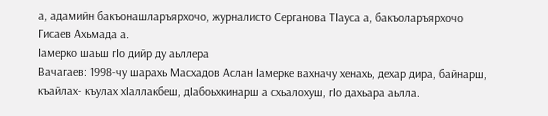а, адамийн бакъонашларъярхочо, журналисто Серганова ТIауса а, бакъоларъярхочо Гисаев Ахьмада а.
Iамерко шаьш гIо дийр ду аьллера
Вачагаев: 1998-чу шарахь Масхадов Аслан Iамерке вахначу хенахь, дехар дира, байнарш, къайлах- къулах хIаллакбеш, дIабоьхкинарш а схьалохуш, гIо дахьара аьлла.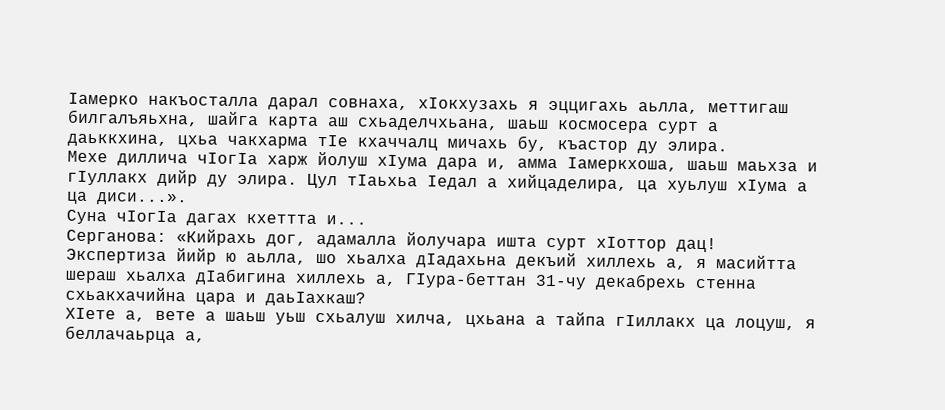Iамерко накъосталла дарал совнаха, хIокхузахь я эццигахь аьлла, меттигаш билгалъяьхна, шайга карта аш схьаделчхьана, шаьш космосера сурт а даьккхина, цхьа чакхарма тIе кхаччалц мичахь бу, къастор ду элира.
Мехе диллича чIогIа харж йолуш хIума дара и, амма Iамеркхоша, шаьш маьхза и гIуллакх дийр ду элира. Цул тIаьхьа Iедал а хийцаделира, ца хуьлуш хIума а ца диси...».
Суна чIогIа дагах кхеттта и...
Серганова: «Кийрахь дог, адамалла йолучара ишта сурт хIоттор дац!
Экспертиза йийр ю аьлла, шо хьалха дIадахьна декъий хиллехь а, я масийтта шераш хьалха дIабигина хиллехь а, ГIура-беттан 31-чу декабрехь стенна схьакхачийна цара и даьIахкаш?
ХIете а, вете а шаьш уьш схьалуш хилча, цхьана а тайпа гIиллакх ца лоцуш, я беллачаьрца а,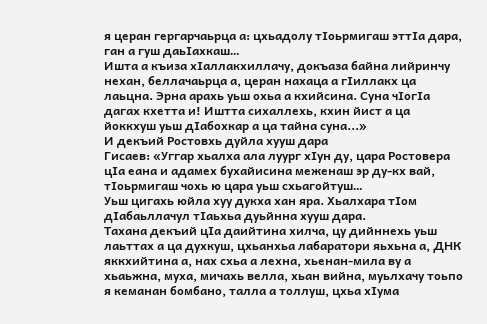я церан гергарчаьрца а: цхьадолу тIоьрмигаш эттIа дара, ган а гуш даьIахкаш…
Ишта а къиза хIаллакхиллачу, докъаза байна лийринчу нехан, беллачаьрца а, церан нахаца а гIиллакх ца лаьцна. Эрна арахь уьш охьа а кхийсина. Суна чIогIа дагах кхетта и! Иштта сихаллехь, кхин йист а ца йоккхуш уьш дIабохкар а ца тайна суна...»
И декъий Ростовхь дуйла хууш дара
Гисаев: «Уггар хьалха ала луург хIун ду, цара Ростовера цIа еана и адамех бухайисина меженаш эр ду-кх вай, тIоьрмигаш чохь ю цара уьш схьагойтуш…
Уьш цигахь юйла хуу дукха хан яра. Хьалхара тIом дIабаьллачул тIаьхьа дуьйнна хууш дара.
Тахана декъий цIа даийтина хилча, цу дийннехь уьш лаьттах а ца духкуш, цхьанхьа лабаратори яьхьна а, ДНК яккхийтина а, нах схьа а лехна, хьенан-мила ву а хьаьжна, муха, мичахь велла, хьан вийна, муьлхачу тоьпо я кеманан бомбано, талла а толлуш, цхьа хIума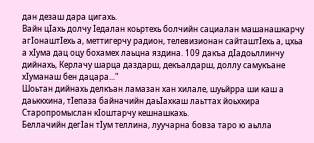дан дезаш дара цигахь.
Вайн цIахь долчу Iедалан коьртехь болчийн сациалан машанашкарчу агIонаштIехь а, меттигерчу радион, телевизионан сайташтIехь а, цхьа а хIума дац оцу бохамех лаьцна яздина. 109 дакъа дIадоьллинчу дийнахь, Керлачу шарца даздарш, декъалдарш, доллу самукъане хIуманаш бен дацара..."
Шоьтан дийнахь делкъан ламазан хан хилале, шуьйрра ши каш а даьккхина, тIепаза байначийн даьIахкаш лаьттах йоьхкира Старопромыслан кIоштарчу кешнашкахь.
Беллачийн дегIан тIум теллина, луучарна бовза таро ю аьлла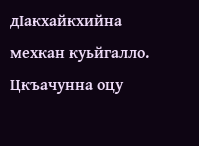дIакхайкхийна мехкан куьйгалло.
Цкъачунна оцу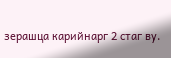зерашца карийнарг 2 стаг ву.